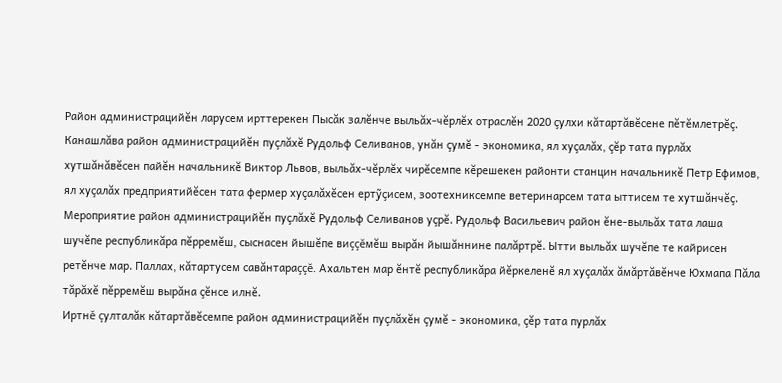Район администрацийĕн ларусем ирттерекен Пысăк залĕнче выльăх-чĕрлĕх отраслĕн 2020 çулхи кăтартăвĕсене пĕтĕмлетрĕç. Канашлăва район администрацийĕн пуçлăхĕ Рудольф Селиванов, унăн çумĕ - экономика, ял хуçалăх, çĕр тата пурлăх хутшăнăвĕсен пайĕн начальникĕ Виктор Львов, выльăх-чĕрлĕх чирĕсемпе кĕрешекен районти станцин начальникĕ Петр Ефимов, ял хуçалăх предприятийĕсен тата фермер хуçалăхĕсен ертỹçисем, зоотехниксемпе ветеринарсем тата ыттисем те хутшăнчĕç.
Мероприятие район администрацийĕн пуçлăхĕ Рудольф Селиванов уçрĕ. Рудольф Васильевич район ĕне-выльăх тата лаша шучĕпе республикăра пĕрремĕш, сыснасен йышĕпе виççĕмĕш вырăн йышăннине палăртрĕ. Ытти выльăх шучĕпе те кайрисен ретĕнче мар. Паллах, кăтартусем савăнтараççĕ. Ахальтен мар ĕнтĕ республикăра йĕркеленĕ ял хуçалăх ăмăртăвĕнче Юхмапа Пăла тăрăхĕ пĕрремĕш вырăна çĕнсе илнĕ.
Иртнĕ çулталăк кăтартăвĕсемпе район администрацийĕн пуçлăхĕн çумĕ - экономика, çĕр тата пурлăх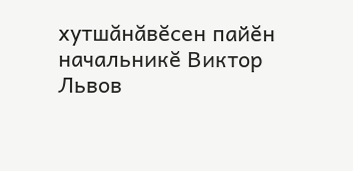хутшăнăвĕсен пайĕн начальникĕ Виктор Львов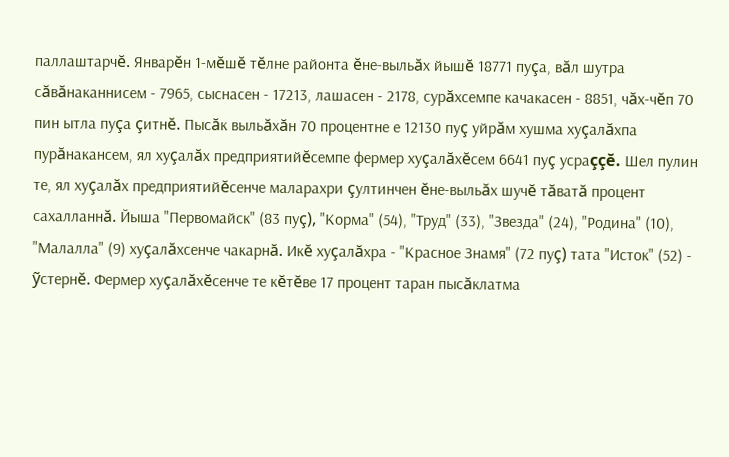паллаштарчĕ. Январĕн 1-мĕшĕ тĕлне районта ĕне-выльăх йышĕ 18771 пуçа, вăл шутра сăвăнаканнисем - 7965, сыснасен - 17213, лашасен - 2178, сурăхсемпе качакасен - 8851, чăх-чĕп 70 пин ытла пуçа çитнĕ. Пысăк выльăхăн 70 процентне е 12130 пуç уйрăм хушма хуçалăхпа пурăнакансем, ял хуçалăх предприятийĕсемпе фермер хуçалăхĕсем 6641 пуç усраççĕ. Шел пулин те, ял хуçалăх предприятийĕсенче маларахри çултинчен ĕне-выльăх шучĕ тăватă процент сахалланнă. Йыша "Первомайск" (83 пуç), "Корма" (54), "Труд" (33), "Звезда" (24), "Родина" (10), "Малалла" (9) хуçалăхсенче чакарнă. Икĕ хуçалăхра - "Красное Знамя" (72 пуç) тата "Исток" (52) - ỹстернĕ. Фермер хуçалăхĕсенче те кĕтĕве 17 процент таран пысăклатма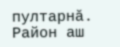пултарнă.
Район аш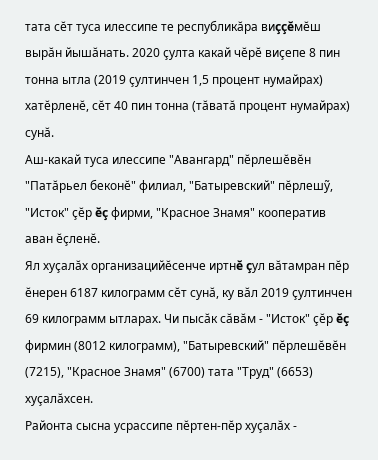тата сĕт туса илессипе те республикăра виççĕмĕш вырăн йышăнать. 2020 çулта какай чĕрĕ виçепе 8 пин тонна ытла (2019 çултинчен 1,5 процент нумайрах) хатĕрленĕ, сĕт 40 пин тонна (тăватă процент нумайрах) сунă.
Аш-какай туса илессипе "Авангард" пĕрлешĕвĕн "Патăрьел беконĕ" филиал, "Батыревский" пĕрлешỹ, "Исток" çĕр ĕç фирми, "Красное Знамя" кооператив аван ĕçленĕ.
Ял хуçалăх организацийĕсенче иртнĕ çул вăтамран пĕр ĕнерен 6187 килограмм сĕт сунă, ку вăл 2019 çултинчен 69 килограмм ытларах. Чи пысăк сăвăм - "Исток" çĕр ĕç фирмин (8012 килограмм), "Батыревский" пĕрлешĕвĕн (7215), "Красное Знамя" (6700) тата "Труд" (6653) хуçалăхсен.
Районта сысна усрассипе пĕртен-пĕр хуçалăх -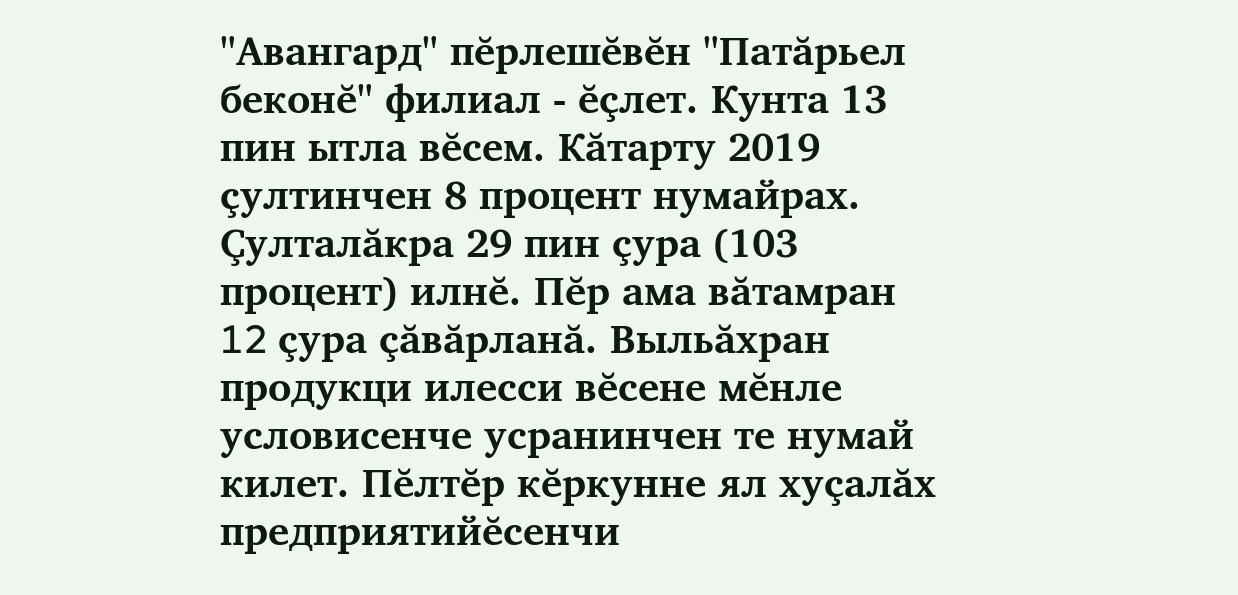"Авангард" пĕрлешĕвĕн "Патăрьел беконĕ" филиал - ĕçлет. Кунта 13 пин ытла вĕсем. Кăтарту 2019 çултинчен 8 процент нумайрах. Çулталăкра 29 пин çура (103 процент) илнĕ. Пĕр ама вăтамран 12 çура çăвăрланă. Выльăхран продукци илесси вĕсене мĕнле условисенче усранинчен те нумай килет. Пĕлтĕр кĕркунне ял хуçалăх предприятийĕсенчи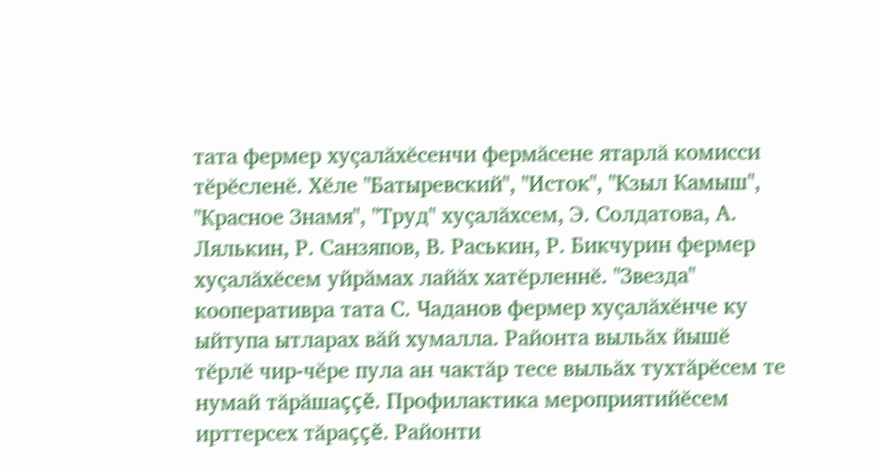тата фермер хуçалăхĕсенчи фермăсене ятарлă комисси тĕрĕсленĕ. Хĕле "Батыревский", "Исток", "Кзыл Камыш", "Красное Знамя", "Труд" хуçалăхсем, Э. Солдатова, А. Лялькин, Р. Санзяпов, В. Раськин, Р. Бикчурин фермер хуçалăхĕсем уйрăмах лайăх хатĕрленнĕ. "Звезда" кооперативра тата С. Чаданов фермер хуçалăхĕнче ку ыйтупа ытларах вăй хумалла. Районта выльăх йышĕ тĕрлĕ чир-чĕре пула ан чактăр тесе выльăх тухтăрĕсем те нумай тăрăшаççĕ. Профилактика мероприятийĕсем ирттерсех тăраççĕ. Районти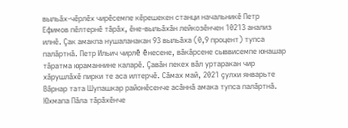выльăх-чĕрлĕх чирĕсемпе кĕрешекен станци начальникĕ Петр Ефимов пĕлтернĕ тăрăх, ĕне-выльăхăн лейкозĕнчен 10213 анализ илнĕ. Çак амакпа нушаланакан 93 выльăха (0,9 процент) тупса палăртнă. Петр Ильич чирлĕ ĕнесене, вăкăрсене сыввисемпе юнашар тăратма юраманнине каларĕ. Çавăн пекех вăл уртаракан чир хăрушлăхĕ пирки те аса илтерчĕ. Сăмах май, 2021 çулхи январьте Вăрнар тата Шупашкар районĕсенче асăннă амака тупса палăртнă. Юхмапа Пăла тăрăхĕнче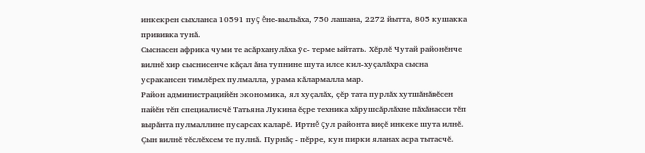инкекрен сыхланса 10591 пуç ĕне-выльăха, 750 лашана, 2272 йытта, 805 кушакка прививка тунă.
Сыснасен африка чуми те асăрханулăха ỹс- терме ыйтать. Хĕрлĕ Чутай районĕнче вилнĕ хир сыснисенче кăçал ăна тупнине шута илсе кил-хуçалăхра сысна усракансен тимлĕрех пулмалла, урама кăлармалла мар.
Район администрацийĕн экономика, ял хуçалăх, çĕр тата пурлăх хутшăнăвĕсен пайĕн тĕп специалисчĕ Татьяна Лукина ĕçре техника хăрушсăрлăхне пăхăнасси тĕп вырăнта пулмаллине пусарсах каларĕ. Иртнĕ çул районта виçĕ инкеке шута илнĕ. Çын вилнĕ тĕслĕхсем те пулнă. Пурнăç - пĕрре, кун пирки яланах асра тытасчĕ.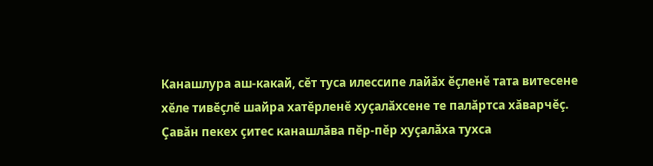Канашлура аш-какай, сĕт туса илессипе лайăх ĕçленĕ тата витесене хĕле тивĕçлĕ шайра хатĕрленĕ хуçалăхсене те палăртса хăварчĕç. Çавăн пекех çитес канашлăва пĕр-пĕр хуçалăха тухса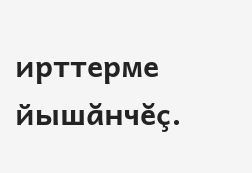ирттерме йышăнчĕç.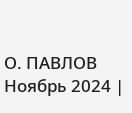О. ПАВЛОВ
Ноябрь 2024 |